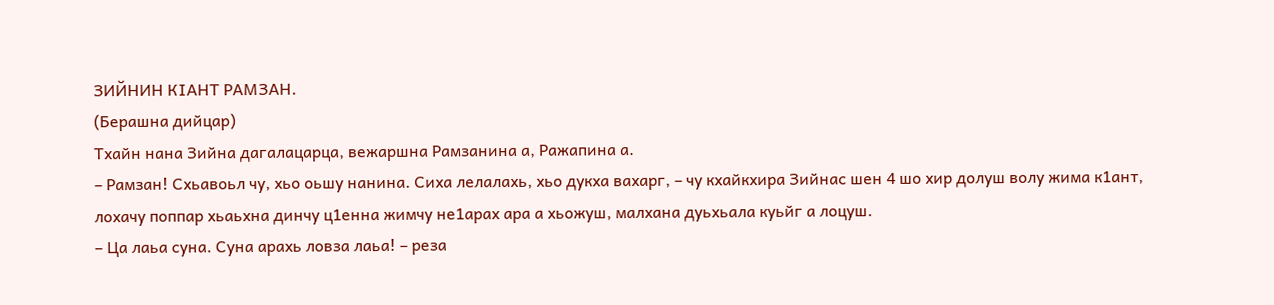ЗИЙНИН КIАНТ РАМЗАН.
(Берашна дийцар)
Тхайн нана Зийна дагалацарца, вежаршна Рамзанина а, Ражапина а.
– Рамзан! Схьавоьл чу, хьо оьшу нанина. Сиха лелалахь, хьо дукха вахарг, – чу кхайкхира Зийнас шен 4 шо хир долуш волу жима к1ант, лохачу поппар хьаьхна динчу ц1енна жимчу не1арах ара а хьожуш, малхана дуьхьала куьйг а лоцуш.
– Ца лаьа суна. Суна арахь ловза лаьа! – реза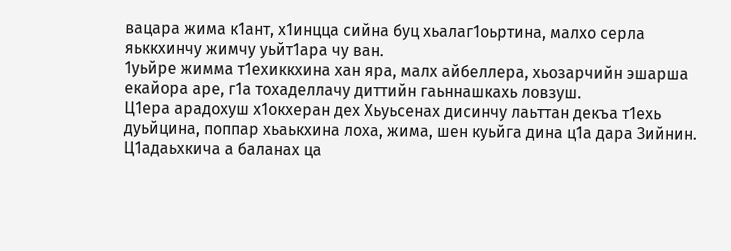вацара жима к1ант, х1инцца сийна буц хьалаг1оьртина, малхо серла яьккхинчу жимчу уьйт1ара чу ван.
1уьйре жимма т1ехиккхина хан яра, малх айбеллера, хьозарчийн эшарша екайора аре, г1а тохаделлачу диттийн гаьннашкахь ловзуш.
Ц1ера арадохуш х1окхеран дех Хьуьсенах дисинчу лаьттан декъа т1ехь дуьйцина, поппар хьаькхина лоха, жима, шен куьйга дина ц1а дара Зийнин. Ц1адаьхкича а баланах ца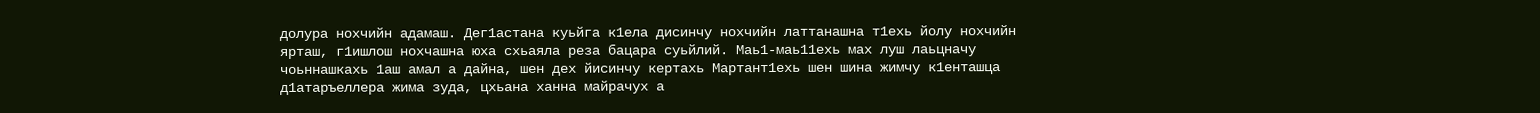долура нохчийн адамаш. Дег1астана куьйга к1ела дисинчу нохчийн латтанашна т1ехь йолу нохчийн ярташ, г1ишлош нохчашна юха схьаяла реза бацара суьйлий. Маь1-маь11ехь мах луш лаьцначу чоьннашкахь 1аш амал а дайна, шен дех йисинчу кертахь Мартант1ехь шен шина жимчу к1енташца д1атаръеллера жима зуда, цхьана ханна майрачух а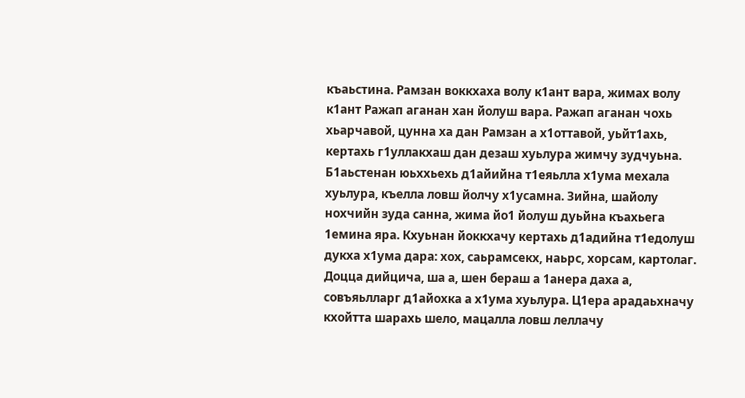къаьстина. Рамзан воккхаха волу к1ант вара, жимах волу к1ант Ражап аганан хан йолуш вара. Ражап аганан чохь хьарчавой, цунна ха дан Рамзан а х1оттавой, уьйт1ахь, кертахь г1уллакхаш дан дезаш хуьлура жимчу зудчуьна. Б1аьстенан юьххьехь д1айийна т1еяьлла х1ума мехала хуьлура, къелла ловш йолчу х1усамна. Зийна, шайолу нохчийн зуда санна, жима йо1 йолуш дуьйна къахьега 1емина яра. Кхуьнан йоккхачу кертахь д1адийна т1едолуш дукха х1ума дара: хох, саьрамсекх, наьрс, хорсам, картолаг. Доцца дийцича, ша а, шен бераш а 1анера даха а, совъяьлларг д1айохка а х1ума хуьлура. Ц1ера арадаьхначу кхойтта шарахь шело, мацалла ловш леллачу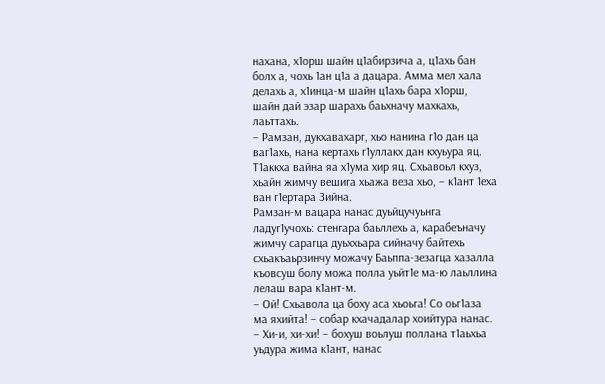нахана, х1орш шайн ц1абирзича а, ц1ахь бан болх а, чохь 1ан ц1а а дацара. Амма мел хала делахь а, х1инца-м шайн ц1ахь бара х1орш, шайн дай эзар шарахь баьхначу махкахь, лаьттахь.
– Рамзан, дукхавахарг, хьо нанина г1о дан ца ваг1ахь, нана кертахь г1уллакх дан кхуьура яц. Т1аккха вайна яа х1ума хир яц. Схьавоьл кхуз, хьайн жимчу вешига хьажа веза хьо, – к1ант 1еха ван г1ертара Зийна.
Рамзан-м вацара нанас дуьйцучуьнга ладуг1учохь: стенгара баьллехь а, карабеъначу жимчу сарагца дуьххьара сийначу байтехь схьакъаьрзинчу можачу Баьппа-зезагца хазалла къовсуш болу можа полла уьйт1е ма-ю лаьллина лелаш вара к1ант-м.
– Ой! Схьавола ца боху аса хьоьга! Со оьг1аза ма яхийта! – собар кхачадалар хоийтура нанас.
– Хи-и, хи-хи! – бохуш воьлуш поллана т1аьхьа уьдура жима к1ант, нанас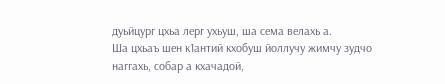дуьйцург цхьа лерг ухьуш, ша сема велахь а.
Ша цхьаъ шен к1антий кхобуш йоллучу жимчу зудчо наггахь, собар а кхачадой,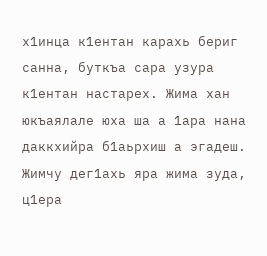х1инца к1ентан карахь бериг санна, буткъа сара узура к1ентан настарех. Жима хан юкъаялале юха ша а 1ара нана даккхийра б1аьрхиш а эгадеш.
Жимчу дег1ахь яра жима зуда, ц1ера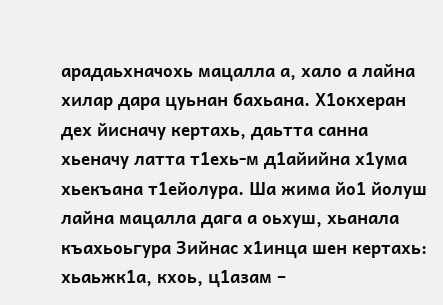арадаьхначохь мацалла а, хало а лайна хилар дара цуьнан бахьана. Х1окхеран дех йисначу кертахь, даьтта санна хьеначу латта т1ехь-м д1айийна х1ума хьекъана т1ейолура. Ша жима йо1 йолуш лайна мацалла дага а оьхуш, хьанала къахьоьгура Зийнас х1инца шен кертахь: хьаьжк1а, кхоь, ц1азам –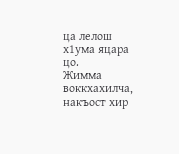ца лелош х1ума яцара цо.
Жимма воккхахилча, накъост хир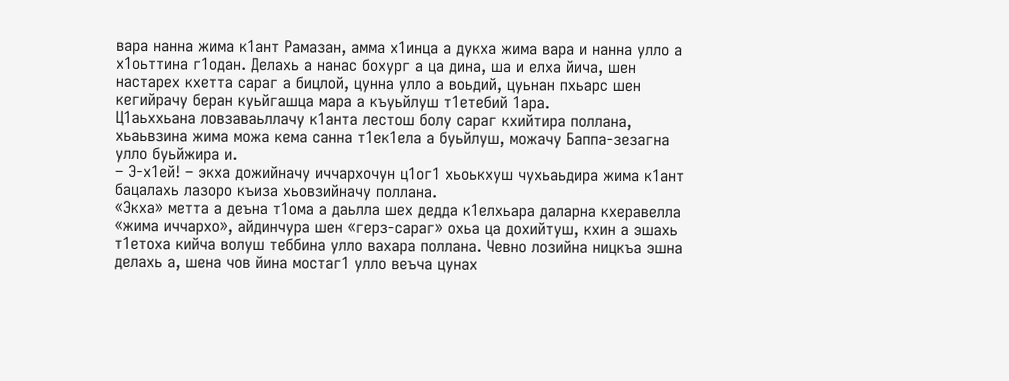вара нанна жима к1ант Рамазан, амма х1инца а дукха жима вара и нанна улло а х1оьттина г1одан. Делахь а нанас бохург а ца дина, ша и елха йича, шен настарех кхетта сараг а бицлой, цунна улло а воьдий, цуьнан пхьарс шен кегийрачу беран куьйгашца мара а къуьйлуш т1етебий 1ара.
Ц1аьххьана ловзаваьллачу к1анта лестош болу сараг кхийтира поллана, хьаьвзина жима можа кема санна т1ек1ела а буьйлуш, можачу Баппа-зезагна улло буьйжира и.
– Э-х1ей! – экха дожийначу иччархочун ц1ог1 хьоькхуш чухьаьдира жима к1ант бацалахь лазоро къиза хьовзийначу поллана.
«Экха» метта а деъна т1ома а даьлла шех дедда к1елхьара даларна кхеравелла «жима иччархо», айдинчура шен «герз-сараг» охьа ца дохийтуш, кхин а эшахь т1етоха кийча волуш теббина улло вахара поллана. Чевно лозийна ницкъа эшна делахь а, шена чов йина мостаг1 улло веъча цунах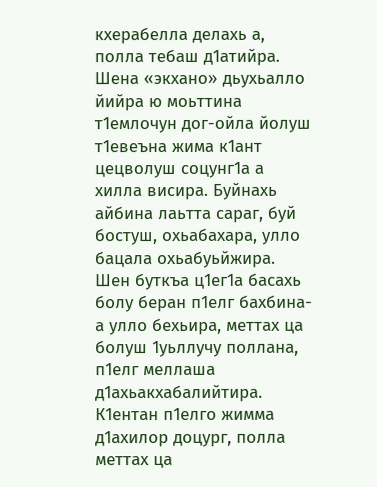кхерабелла делахь а, полла тебаш д1атийра. Шена «экхано» дьухьалло йийра ю моьттина т1емлочун дог-ойла йолуш т1евеъна жима к1ант цецволуш соцунг1а а хилла висира. Буйнахь айбина лаьтта сараг, буй бостуш, охьабахара, улло бацала охьабуьйжира. Шен буткъа ц1ег1а басахь болу беран п1елг бахбина-а улло бехьира, меттах ца болуш 1уьллучу поллана, п1елг меллаша д1ахьакхабалийтира. К1ентан п1елго жимма д1ахилор доцург, полла меттах ца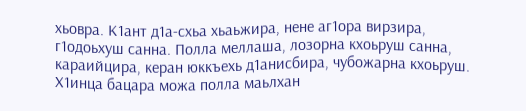хьовра. К1ант д1а-схьа хьаьжира, нене аг1ора вирзира, г1одоьхуш санна. Полла меллаша, лозорна кхоьруш санна, караийцира, керан юккъехь д1анисбира, чубожарна кхоьруш. Х1инца бацара можа полла маьлхан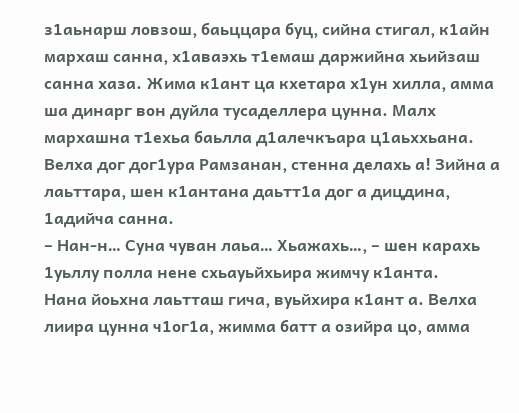з1аьнарш ловзош, баьццара буц, сийна стигал, к1айн мархаш санна, х1аваэхь т1емаш даржийна хьийзаш санна хаза. Жима к1ант ца кхетара х1ун хилла, амма ша динарг вон дуйла тусаделлера цунна. Малх мархашна т1ехьа баьлла д1алечкъара ц1аьххьана. Велха дог дог1ура Рамзанан, стенна делахь а! Зийна а лаьттара, шен к1антана даьтт1а дог а дицдина, 1адийча санна.
– Нан-н… Суна чуван лаьа… Хьажахь…, – шен карахь 1уьллу полла нене схьауьйхьира жимчу к1анта.
Нана йоьхна лаьтташ гича, вуьйхира к1ант а. Велха лиира цунна ч1ог1а, жимма батт а озийра цо, амма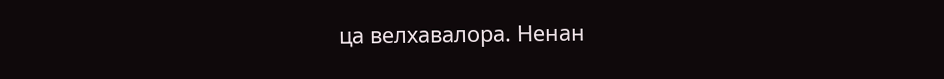ца велхавалора. Ненан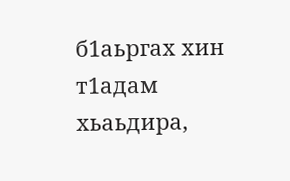б1аьргах хин т1адам хьаьдира,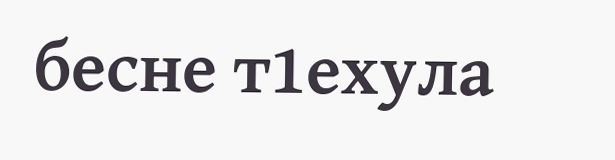бесне т1ехула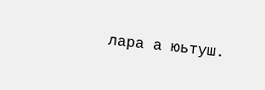лара а юьтуш.